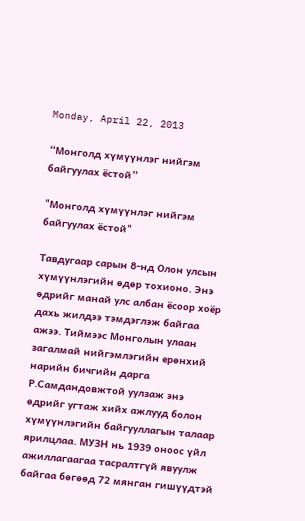Monday, April 22, 2013

“Монголд хүмүүнлэг нийгэм байгуулах ёстой”

"Монголд хүмүүнлэг нийгэм байгуулах ёстой"

Тавдугаар сарын 8-нд Олон улсын хүмүүнлэгийн өдөр тохионо. Энэ өдрийг манай улс албан ёсоор хоёр дахь жилдээ тэмдэглэж байгаа ажээ. Тиймээс Монголын улаан загалмай нийгэмлэгийн ерөнхий нарийн бичгийн дарга Р.Самдандовжтой уулзаж энэ өдрийг угтаж хийх ажлууд болон хүмүүнлэгийн байгууллагын талаар ярилцлаа. МУЗН нь 1939 оноос үйл ажиллагаагаа тасралтгүй явуулж байгаа бөгөөд 72 мянган гишүүдтэй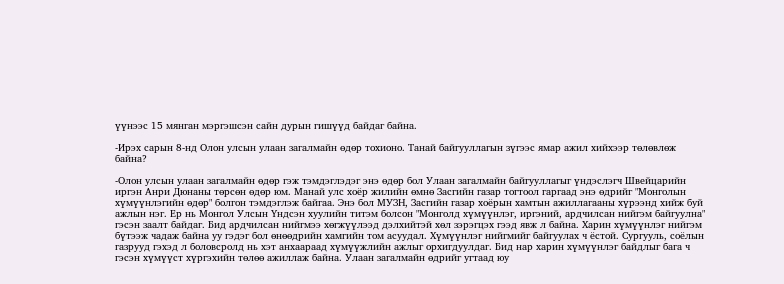үүнээс 15 мянган мэргэшсэн сайн дурын гишүүд байдаг байна.

-Ирэх сарын 8-нд Олон улсын улаан загалмайн өдөр тохионо. Танай байгууллагын зүгээс ямар ажил хийхээр төлөвлөж байна?

-Олон улсын улаан загалмайн өдөр гэж тэмдэглэдэг энэ өдөр бол Улаан загалмайн байгууллагыг үндэслэгч Швейцарийн иргэн Анри Дюнаны төрсөн өдөр юм. Манай улс хоёр жилийн өмнө Засгийн газар тогтоол гаргаад энэ өдрийг "Монголын хүмүүнлэгийн өдөр" болгон тэмдэглэж байгаа. Энэ бол МУЗН, Засгийн газар хоёрын хамтын ажиллагааны хүрээнд хийж буй ажлын нэг. Ер нь Монгол Улсын Үндсэн хуулийн титэм болсон "Монголд хүмүүнлэг, иргэний, ардчилсан нийгэм байгуулна" гэсэн заалт байдаг. Бид ардчилсан нийгмээ хөгжүүлээд дэлхийтэй хөл зэрэгцэх гээд явж л байна. Харин хүмүүнлэг нийгэм бүтээж чадаж байна уу гэдэг бол өнөөдрийн хамгийн том асуудал. Хүмүүнлэг нийгмийг байгуулах ч ёстой. Сургууль, соёлын газрууд гэхэд л боловсролд нь хэт анхаараад хүмүүжлийн ажлыг орхигдуулдаг. Бид нар харин хүмүүнлэг байдлыг бага ч гэсэн хүмүүст хүргэхийн төлөө ажиллаж байна. Улаан загалмайн өдрийг угтаад юу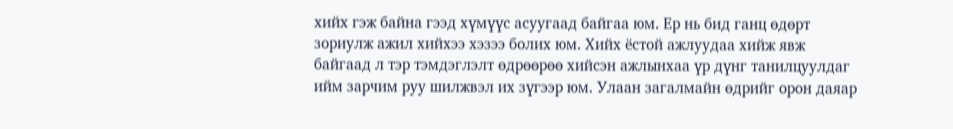хийх гэж байна гээд хүмүүс асуугаад байгаа юм. Ер нь бид ганц өдөрт зориулж ажил хийхээ хэзээ болих юм. Хийх ёстой ажлуудаа хийж явж байгаад л тэр тэмдэглэлт өдрөөрөө хийсэн ажлынхаа үр дүнг танилцуулдаг ийм зарчим руу шилжвэл их зүгээр юм. Улаан загалмайн өдрийг орон даяар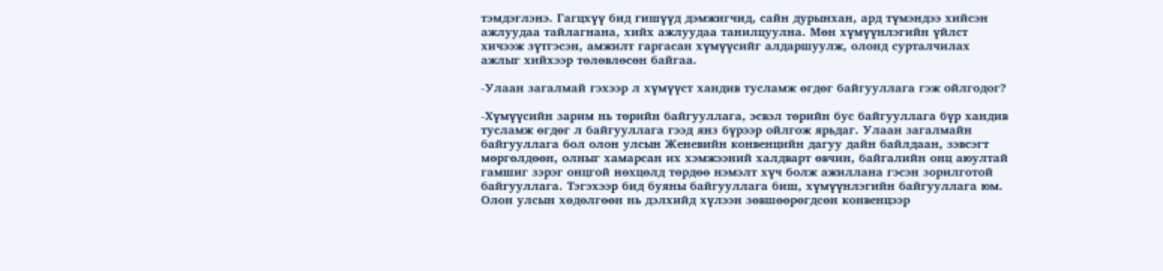тэмдэглэнэ. Гагцхүү бид гишүүд дэмжигчид, сайн дурынхан, ард түмэндээ хийсэн ажлуудаа тайлагнана, хийх ажлуудаа танилцуулна. Мөн хүмүүнлэгийн үйлст хичээж зүтгэсэн, амжилт гаргасан хүмүүсийг алдаршуулж, олонд сурталчилах ажлыг хийхээр төлөвлөсөн байгаа.

-Улаан загалмай гэхээр л хүмүүст хандив тусламж өгдөг байгууллага гэж ойлгодог?

-Хүмүүсийн зарим нь төрийн байгууллага, эсвэл төрийн бус байгууллага бүр хандив тусламж өгдөг л байгууллага гээд янз бүрээр ойлгож ярьдаг. Улаан загалмайн байгууллага бол олон улсын Женевийн конвенцийн дагуу дайн байлдаан, зэвсэгт мөргөлдөөн, олныг хамарсан их хэмжээний халдварт өвчин, байгалийн онц аюултай гамшиг зэрэг онцгой нөхцөлд төрдөө нэмэлт хүч болж ажиллана гэсэн зорилготой байгууллага. Тэгэхээр бид буяны байгууллага биш, хүмүүнлэгийн байгууллага юм. Олон улсын хөдөлгөөн нь дэлхийд хүлээн зөвшөөрөгдсөн конвенцээр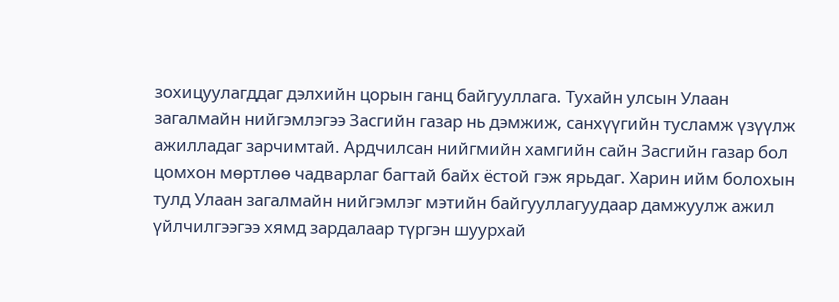зохицуулагддаг дэлхийн цорын ганц байгууллага. Тухайн улсын Улаан загалмайн нийгэмлэгээ Засгийн газар нь дэмжиж, санхүүгийн тусламж үзүүлж ажилладаг зарчимтай. Ардчилсан нийгмийн хамгийн сайн Засгийн газар бол цомхон мөртлөө чадварлаг багтай байх ёстой гэж ярьдаг. Харин ийм болохын тулд Улаан загалмайн нийгэмлэг мэтийн байгууллагуудаар дамжуулж ажил үйлчилгээгээ хямд зардалаар түргэн шуурхай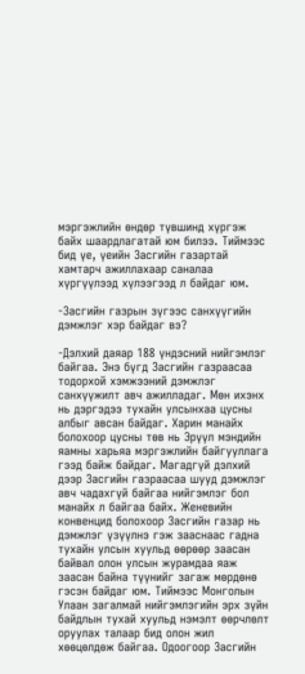мэргэжлийн өндөр түвшинд хүргэж байх шаардлагатай юм билээ. Тиймээс бид үе, үеийн Засгийн газартай хамтарч ажиллахаар саналаа хүргүүлээд хүлээгээд л байдаг юм.

-Засгийн газрын зүгээс санхүүгийн дэмжлэг хэр байдаг вэ?

-Дэлхий даяар 188 үндэсний нийгэмлэг байгаа. Энэ бүгд Засгийн газраасаа тодорхой хэмжээний дэмжлэг санхүүжилт авч ажилладаг. Мөн ихэнх нь дэргэдээ тухайн улсынхаа цусны албыг авсан байдаг. Харин манайх болохоор цусны төв нь Эрүүл мэндийн яамны харьяа мэргэжлийн байгууллага гээд байж байдаг. Магадгүй дэлхий дээр Засгийн газраасаа шууд дэмжлэг авч чадахгүй байгаа нийгэмлэг бол манайх л байгаа байх. Женевийн конвенцид болохоор Засгийн газар нь дэмжлэг үзүүлнэ гэж зааснаас гадна тухайн улсын хуульд өөрөөр заасан байвал олон улсын журамдаа яаж заасан байна түүнийг загаж мөрдөнө гэсэн байдаг юм. Тиймээс Монголын Улаан загалмай нийгэмлэгийн эрх зүйн байдлын тухай хуульд нэмэлт өөрчлөлт оруулах талаар бид олон жил хөөцөлдөж байгаа. Одоогоор Засгийн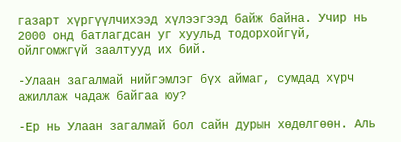газарт хүргүүлчихээд хүлээгээд байж байна. Учир нь 2000 онд батлагдсан уг хуульд тодорхойгүй, ойлгомжгүй заалтууд их бий.

-Улаан загалмай нийгэмлэг бүх аймаг, сумдад хүрч ажиллаж чадаж байгаа юу?

-Ер нь Улаан загалмай бол сайн дурын хөдөлгөөн. Аль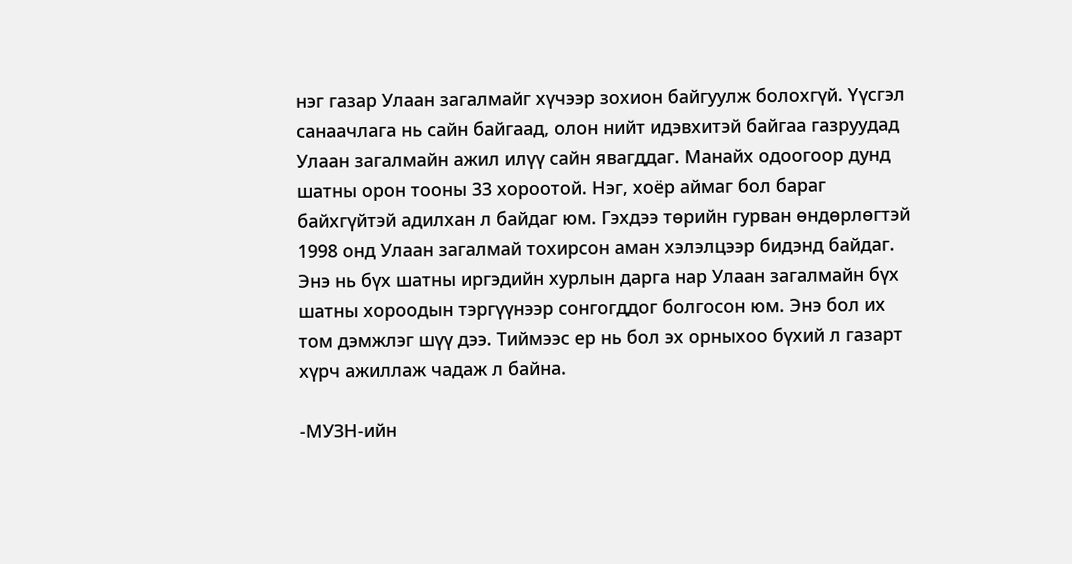нэг газар Улаан загалмайг хүчээр зохион байгуулж болохгүй. Үүсгэл санаачлага нь сайн байгаад, олон нийт идэвхитэй байгаа газруудад Улаан загалмайн ажил илүү сайн явагддаг. Манайх одоогоор дунд шатны орон тооны 33 хороотой. Нэг, хоёр аймаг бол бараг байхгүйтэй адилхан л байдаг юм. Гэхдээ төрийн гурван өндөрлөгтэй 1998 онд Улаан загалмай тохирсон аман хэлэлцээр бидэнд байдаг. Энэ нь бүх шатны иргэдийн хурлын дарга нар Улаан загалмайн бүх шатны хороодын тэргүүнээр сонгогддог болгосон юм. Энэ бол их том дэмжлэг шүү дээ. Тиймээс ер нь бол эх орныхоо бүхий л газарт хүрч ажиллаж чадаж л байна.

-МУЗН-ийн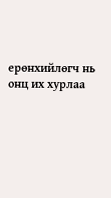ерөнхийлөгч нь онц их хурлаа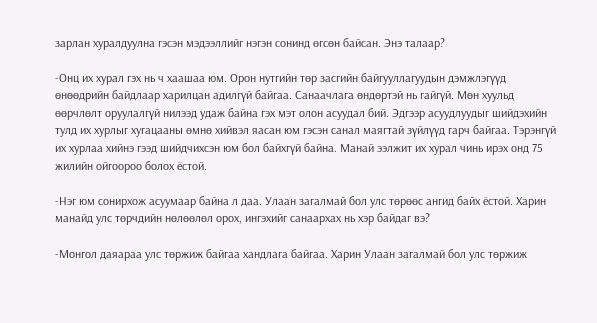зарлан хуралдуулна гэсэн мэдээллийг нэгэн сонинд өгсөн байсан. Энэ талаар?

-Онц их хурал гэх нь ч хаашаа юм. Орон нутгийн төр засгийн байгууллагуудын дэмжлэгүүд өнөөдрийн байдлаар харилцан адилгүй байгаа. Санаачлага өндөртэй нь гайгүй. Мөн хуульд өөрчлөлт оруулалгүй нилээд удаж байна гэх мэт олон асуудал бий. Эдгээр асуудлуудыг шийдэхийн тулд их хурлыг хугацааны өмнө хийвэл яасан юм гэсэн санал маягтай зүйлүүд гарч байгаа. Тэрэнгүй их хурлаа хийнэ гээд шийдчихсэн юм бол байхгүй байна. Манай ээлжит их хурал чинь ирэх онд 75 жилийн ойгоороо болох ёстой.

-Нэг юм сонирхож асуумаар байна л даа. Улаан загалмай бол улс төрөөс ангид байх ёстой. Харин манайд улс төрчдийн нөлөөлөл орох, ингэхийг санаархах нь хэр байдаг вэ?

-Монгол даяараа улс төржиж байгаа хандлага байгаа. Харин Улаан загалмай бол улс төржиж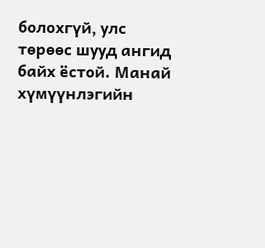болохгүй, улс төрөөс шууд ангид байх ёстой. Манай хүмүүнлэгийн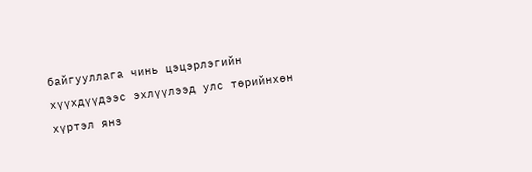байгууллага чинь цэцэрлэгийн хүүхдүүдээс эхлүүлээд улс төрийнхөн хүртэл янз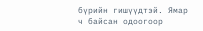бүрийн гишүүдтэй. Ямар ч байсан одоогоор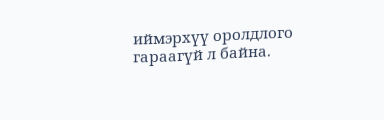иймэрхүү оролдлого гараагүй л байна.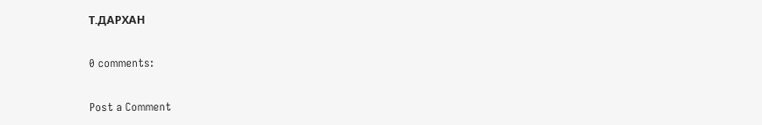Т.ДАРХАН

0 comments:

Post a Comment